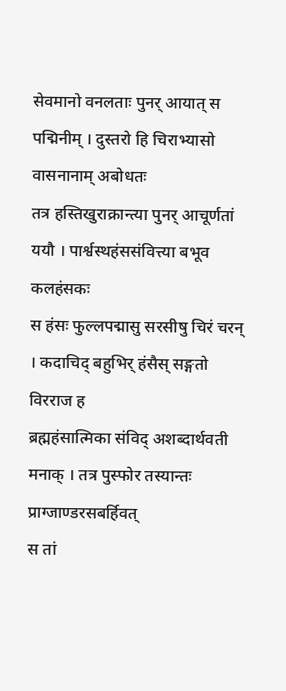सेवमानो वनलताः पुनर् आयात् स पद्मिनीम् । दुस्तरो हि चिराभ्यासो वासनानाम् अबोधतः
तत्र हस्तिखुराक्रान्त्या पुनर् आचूर्णतां ययौ । पार्श्वस्थहंससंवित्त्या बभूव कलहंसकः
स हंसः फुल्लपद्मासु सरसीषु चिरं चरन् । कदाचिद् बहुभिर् हंसैस् सङ्गतो विरराज ह
ब्रह्महंसात्मिका संविद् अशब्दार्थवती मनाक् । तत्र पुस्फोर तस्यान्तः प्राग्जाण्डरसबर्हिवत्
स तां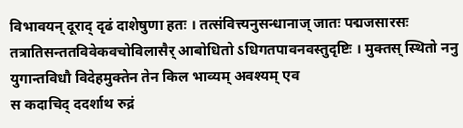विभावयन् दूराद् दृढं दाशेषुणा हतः । तत्संवित्त्यनुसन्धानाज् जातः पद्मजसारसः
तत्रातिसन्ततविवेकवचोविलासैर् आबोधितो ऽधिगतपावनवस्तुदृष्टिः । मुक्तस् स्थितो ननु युगान्तविधौ विदेहमुक्तेन तेन किल भाव्यम् अवश्यम् एव
स कदाचिद् ददर्शाथ रुद्रं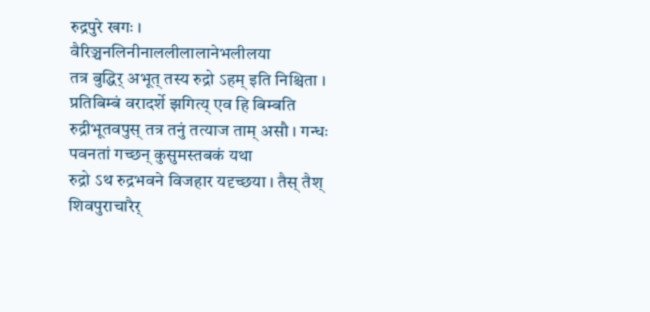रुद्रपुरे खगः । वैरिञ्चनलिनीनाललीलालानेभलीलया
तत्र बुद्धिर् अभूत् तस्य रुद्रो ऽहम् इति निश्चिता । प्रतिबिम्बं वरादर्शे झगित्य् एव हि बिम्बति
रुद्रीभूतवपुस् तत्र तनुं तत्याज ताम् असौ । गन्धः पवनतां गच्छन् कुसुमस्तबकं यथा
रुद्रो ऽथ रुद्रभवने विजहार यदृच्छया । तैस् तैश् शिवपुराचारैर्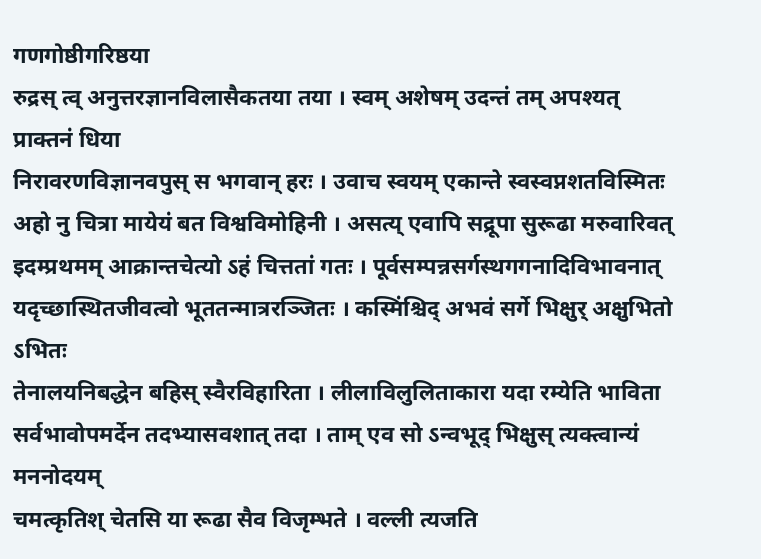गणगोष्ठीगरिष्ठया
रुद्रस् त्व् अनुत्तरज्ञानविलासैकतया तया । स्वम् अशेषम् उदन्तं तम् अपश्यत् प्राक्तनं धिया
निरावरणविज्ञानवपुस् स भगवान् हरः । उवाच स्वयम् एकान्ते स्वस्वप्नशतविस्मितः
अहो नु चित्रा मायेयं बत विश्वविमोहिनी । असत्य् एवापि सद्रूपा सुरूढा मरुवारिवत्
इदम्प्रथमम् आक्रान्तचेत्यो ऽहं चित्ततां गतः । पूर्वसम्पन्नसर्गस्थगगनादिविभावनात्
यदृच्छास्थितजीवत्वो भूततन्मात्ररञ्जितः । कस्मिंश्चिद् अभवं सर्गे भिक्षुर् अक्षुभितो ऽभितः
तेनालयनिबद्धेन बहिस् स्वैरविहारिता । लीलाविलुलिताकारा यदा रम्येति भाविता
सर्वभावोपमर्देन तदभ्यासवशात् तदा । ताम् एव सो ऽन्वभूद् भिक्षुस् त्यक्त्वान्यं मननोदयम्
चमत्कृतिश् चेतसि या रूढा सैव विजृम्भते । वल्ली त्यजति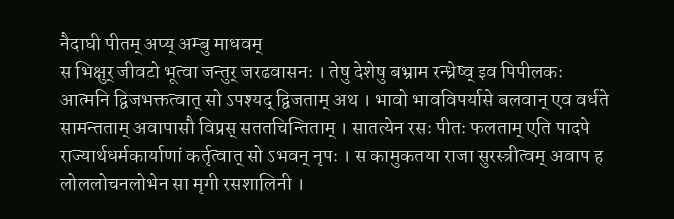नैदाघी पीतम् अप्य् अम्बु माधवम्
स भिक्षुर् जीवटो भूत्वा जन्तुर् जरढवासनः । तेषु देशेषु बभ्राम रन्ध्रेष्व् इव पिपीलकः
आत्मनि द्विजभक्तत्वात् सो ऽपश्यद् द्विजताम् अथ । भावो भावविपर्यासे बलवान् एव वर्धते
सामन्तताम् अवापासौ विप्रस् सततचिन्तिताम् । सातत्येन रसः पीतः फलताम् एति पादपे
राज्यार्थधर्मकार्याणां कर्तृत्वात् सो ऽभवन् नृपः । स कामुकतया राजा सुरस्त्रीत्वम् अवाप ह
लोललोचनलोभेन सा मृगी रसशालिनी ।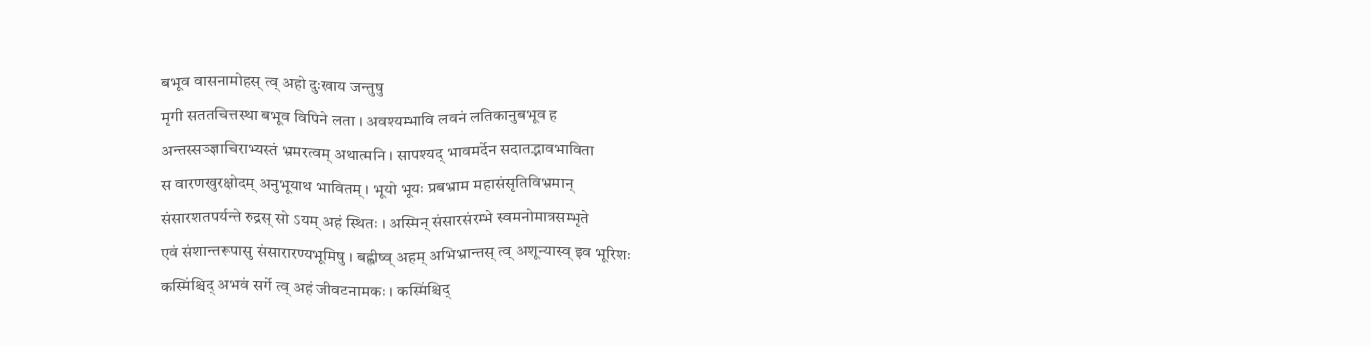बभूव वासनामोहस् त्व् अहो दुःखाय जन्तुषु
मृगी सततचित्तस्था बभूव विपिने लता । अवश्यम्भावि लवनं लतिकानुबभूव ह
अन्तस्सञ्ज्ञाचिराभ्यस्तं भ्रमरत्वम् अथात्मनि । सापश्यद् भावमर्देन सदातद्भावभाविता
स वारणखुरक्षोदम् अनुभूयाथ भावितम् । भूयो भूयः प्रबभ्राम महासंसृतिविभ्रमान्
संसारशतपर्यन्ते रुद्रस् सो ऽयम् अहं स्थितः । अस्मिन् संसारसंरम्भे स्वमनोमात्रसम्भृते
एवं संशान्तरूपासु संसारारण्यभूमिषु । बह्वीष्व् अहम् अभिभ्रान्तस् त्व् अशून्यास्व् इव भूरिशः
कस्मिंश्चिद् अभवं सर्गे त्व् अहं जीवटनामकः । कस्मिंश्चिद्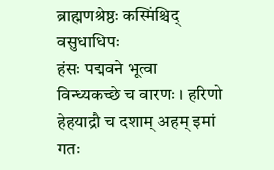ब्राह्मणश्रेष्ठः कस्मिंश्चिद् वसुधाधिपः
हंसः पद्मवने भूत्वा विन्ध्यकच्छे च वारणः । हरिणो हेहयाद्रौ च दशाम् अहम् इमां गतः